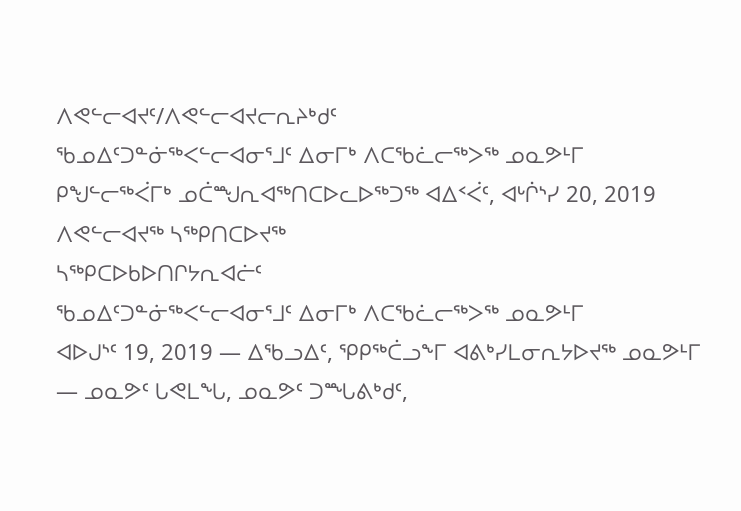ᐱᕙᓪᓕᐊᔪᑦ/ᐱᕙᓪᓕᐊᔪᓕᕆᔨᒃᑯᑦ
ᖃᓄᐃᑦᑐᓐᓃᖅᐸᓪᓕᐊᓂᕐᒧᑦ ᐃᓂᒥᒃ ᐱᑕᖃᓛᓕᖅᐳᖅ ᓄᓇᕗᒻᒥ
ᑭᖑᓪᓕᖅᐹᒥᒃ ᓄᑖᙳᕆᐊᖅᑎᑕᐅᓚᐅᖅᑐᖅ ᐊᐃᑉᐹᑦ, ᐊᒡᒌᔅᓯ 20, 2019
ᐱᕙᓪᓕᐊᔪᖅ ᓴᖅᑭᑎᑕᐅᔪᖅ
ᓴᖅᑭᑕᐅᑲᐅᑎᒋᔭᕆᐊᓖᑦ
ᖃᓄᐃᑦᑐᓐᓃᖅᐸᓪᓕᐊᓂᕐᒧᑦ ᐃᓂᒥᒃ ᐱᑕᖃᓛᓕᖅᐳᖅ ᓄᓇᕗᒻᒥ
ᐊᐅᒍᔅᑦ 19, 2019 — ᐃᖃᓗᐃᑦ, ᕿᑭᖅᑖᓗᖕᒥ ᐊᕕᒃᓯᒪᓂᕆᔭᐅᔪᖅ ᓄᓇᕗᒻᒥ — ᓄᓇᕗᑦ ᒐᕙᒪᖓ, ᓄᓇᕗᑦ ᑐᙵᕕᒃᑯᑦ,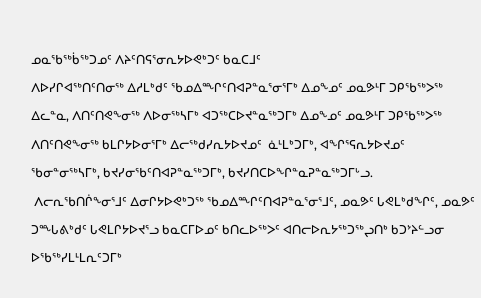ᓄᓇᖃᖅᑳᖅᑐᓄᑦ ᐱᔨᑦᑎᕋᕐᓂᕆᔭᐅᕙᒃᑐᑦ ᑲᓇᑕᒧᑦ
ᐱᐅᓯᒋᐊᖅᑎᑦᑎᓂᖅ ᐃᓱᒪᒃᑯᑦ ᖃᓄᐃᙱᑦᑎᐊᕈᓐᓇᕐᓂᕐᒥᒃ ᐃᓄᖕᓄᑦ ᓄᓇᕗᒻᒥ ᑐᑭᖃᖅᐳᖅ ᐃᓚᓐᓇ, ᐱᑎᑦᑎᕙᖕᓂᖅ ᐱᐅᓂᖅᓴᒥᒃ ᐊᑐᖅᑕᐅᔪᓐᓇᖅᑐᒥᒃ ᐃᓄᖕᓄᑦ ᓄᓇᕗᒻᒥ ᑐᑭᖃᖅᐳᖅ ᐱᑎᑦᑎᕙᖕᓂᖅ ᑲᒪᒋᔭᐅᓂᕐᒥᒃ ᐃᓕᖅᑯᓯᕆᔭᐅᔪᓄᑦ  ᓈᒻᒪᒃᑐᒥᒃ, ᐊᖏᕐᕋᕆᔭᐅᔪᓄᑦ ᖃᓂᓐᓂᖅᓴᒥᒃ, ᑲᔪᓯᓂᖃᑦᑎᐊᕈᓐᓇᖅᑐᒥᒃ, ᑲᔪᓯᑎᑕᐅᖏᓐᓇᕈᓐᓇᖅᑐᒥᒡᓗ.
 ᐱᓕᕆᖃᑎᒌᖕᓂᕐᒧᑦ ᐃᓂᒋᔭᐅᕙᒃᑐᖅ ᖃᓄᐃᙱᑦᑎᐊᕈᓐᓇᕐᓂᕐᒧᑦ, ᓄᓇᕗᑦ ᒐᕙᒪᒃᑯᖏᑦ, ᓄᓇᕗᑦ ᑐᙵᕕᒃᑯᑦ ᒐᕙᒪᒋᔭᐅᔪᕐᓗ ᑲᓇᑕᒥᐅᓄᑦ ᑲᑎᓚᐅᖅᐳᑦ ᐊᑎᓕᐅᕆᔭᖅᑐᖅᖢᑎᒃ ᑲᑐᔾᔨᓪᓗᓂ ᐅᖃᖅᓯᒪᒻᒪᕆᑦᑐᒥᒃ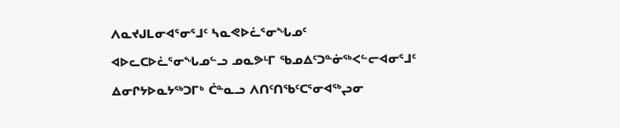ᐱᓇᔪᒍᒪᓂᐊᕐᓂᕐᒧᑦ ᓴᓇᕙᐅᓛᕐᓂᖓᓄᑦ ᐊᐅᓚᑕᐅᓛᕐᓂᖓᓄᓪᓗ ᓄᓇᕗᒻᒥ ᖃᓄᐃᑦᑐᓐᓃᖅᐸᓪᓕᐊᓂᕐᒧᑦ ᐃᓂᒋᔭᐅᓇᔭᖅᑐᒥᒃ ᑖᓐᓇᓗ ᐱᑎᑦᑎᖃᑦᑕᕐᓂᐊᖅᖢᓂ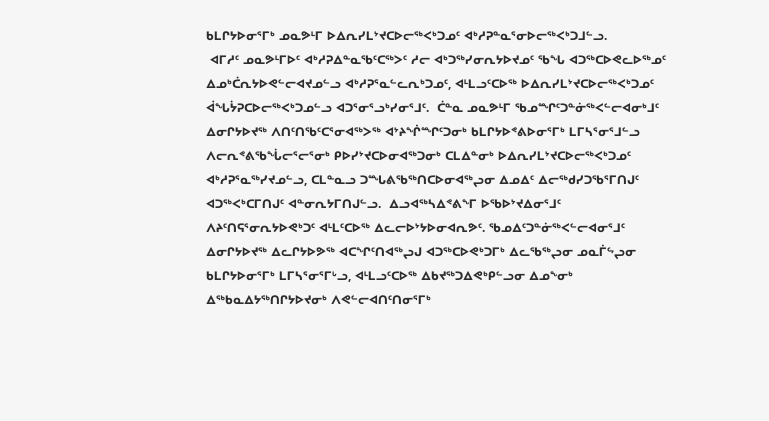ᑲᒪᒋᔭᐅᓂᕐᒥᒃ ᓄᓇᕗᒻᒥ ᐅᐃᕆᓯᒪᔾᔪᑕᐅᓕᖅᐸᒃᑐᓄᑦ ᐊᒃᓱᕈᓐᓇᕐᓂᐅᓕᖅᐸᒃᑐᒧᓪᓗ.
 ᐊᒥᓱᑦ ᓄᓇᕗᒻᒥᐅᑦ ᐊᒃᓱᕈᐃᓐᓇᖃᑦᑕᖅᐳᑦ ᓱᓕ ᐊᒃᑐᖅᓯᓂᕆᔭᐅᔪᓄᑦ ᖃᖓ ᐊᑐᖅᑕᐅᕙᓚᐅᖅᓄᑦ ᐃᓄᒃᑖᕆᔭᐅᕙᓪᓕᐊᔪᓄᓪᓗ ᐊᒃᓱᕈᕐᓇᓪᓚᕆᒃᑐᓄᑦ, ᐊᒻᒪᓗᑦᑕᐅᖅ ᐅᐃᕆᓯᒪᔾᔪᑕᐅᓕᖅᐸᒃᑐᓄᑦ ᐋᖓᔮᕈᑕᐅᓕᖅᐸᒃᑐᓄᓪᓗ ᐊᑐᕐᓂᕐᓗᒃᓯᓂᕐᒧᑦ.  ᑖᓐᓇ ᓄᓇᕗᒻᒥ ᖃᓄᙱᑦᑐᓐᓃᖅᐸᓪᓕᐊᓂᒃᒧᑦ ᐃᓂᒋᔭᐅᔪᖅ ᐱᑎᑦᑎᖃᑦᑕᕐᓂᐊᖅᐳᖅ ᐊᔾᔨᖐᙱᑦᑐᓂᒃ ᑲᒪᒋᔭᐅᕝᕕᐅᓂᕐᒥᒃ ᒪᒥᓴᕐᓂᕐᒧᓪᓗ ᐱᓕᕆᕝᕕᖃᖔᓕᕐᓕᕐᓂᒃ ᑭᐅᓯᔾᔪᑕᐅᓂᐊᖅᑐᓂᒃ ᑕᒪᐃᓐᓂᒃ ᐅᐃᕆᓯᒪᔾᔪᑕᐅᓕᖅᐸᒃᑐᓄᑦ ᐊᒃᓱᕈᕐᓇᖅᓯᔪᓄᓪᓗ, ᑕᒪᓐᓇᓗ ᑐᙵᕕᖃᖅᑎᑕᐅᓂᐊᖅᖢᓂ ᐃᓄᐃᑦ ᐃᓕᖅᑯᓯᑐᖃᕐᒥᑎᒍᑦ ᐊᑐᖅᐸᒃᑕᒥᑎᒍᑦ ᐊᓐᓂᕆᔭᒥᑎᒍᓪᓗ.  ᐃᓗᐊᖅᓴᐃᕝᕕᖕᒥ ᐅᖃᐅᔾᔪᐃᓂᕐᒧᑦ ᐱᔨᑦᑎᕋᕐᓂᕆᔭᐅᕙᒃᑐᑦ ᐊᒻᒪᑦᑕᐅᖅ ᐃᓚᓕᐅᔾᔭᐅᓂᐊᕆᕗᑦ. ᖃᓄᐃᑦᑐᓐᓃᖅᐸᓪᓕᐊᓂᕐᒧᑦ ᐃᓂᒋᔭᐅᔪᖅ ᐃᓚᒋᔭᐅᕗᖅ ᐊᑕᖏᑦᑎᐊᖅᖢᒍ ᐊᑐᖅᑕᐅᕙᒃᑐᒥᒃ ᐃᓚᖃᖅᖢᓂ ᓄᓇᒦᖦᖢᓂ ᑲᒪᒋᔭᐅᓂᕐᒥᒃ ᒪᒥᓴᕐᓂᕐᒥᒡᓗ, ᐊᒻᒪᓗᑦᑕᐅᖅ ᐃᑲᔪᖅᑐᐃᕙᒃᑭᓪᓗᓂ ᐃᓄᖕᓂᒃ ᐃᖅᑲᓇᐃᔭᖅᑎᒋᔭᐅᔪᓂᒃ ᐱᕙᓪᓕᐊᑎᑦᑎᓂᕐᒥᒃ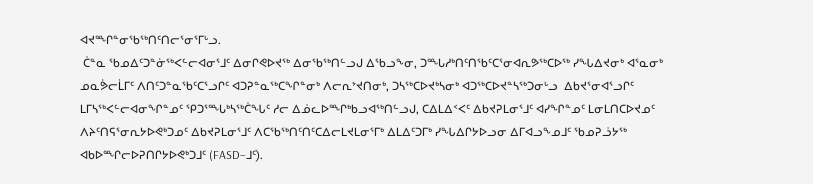ᐊᔪᙱᓐᓂᖃᖅᑎᑦᑎᓕᕐᓂᕐᒥᒡᓗ.
 ᑖᓐᓇ ᖃᓄᐃᑦᑐᓐᓃᖅᐸᓪᓕᐊᓂᕐᒧᑦ ᐃᓂᒋᕙᐅᔪᖅ ᐃᓂᖃᖅᑎᓪᓗᒍ ᐃᖃᓗᖕᓂ, ᑐᙵᓱᒃᑎᑦᑎᖃᑦᑕᕐᓂᐊᕆᕗᖅᑕᐅᖅ ᓯᖓᐃᔪᓂᒃ ᐊᕐᓇᓂᒃ ᓄᓇᕘᓕᒫᒥᑦ ᐱᑎᑦᑐᓐᓇᖃᑦᑕᕐᓗᒋᑦ ᐊᑐᕈᓐᓇᖅᑕᖏᓐᓂᒃ ᐱᓕᕆᔾᔪᑎᓂᒃ, ᑐᓴᖅᑕᐅᔪᒃᓴᓂᒃ ᐊᑐᖅᑕᐅᔪᓐᓴᖅᑐᓂᒡᓗ  ᐃᑲᔪᕐᓂᐊᕐᓗᒋᑦ ᒪᒥᓴᖅᐸᓪᓕᐊᓂᖏᓐᓄᑦ ᕿᑐᕐᙵᒃᓴᖅᑖᖓᑦ ᓱᓕ ᐃᓅᓚᐅᙱᒃᑲᓗᐊᖅᑎᓪᓗᒍ, ᑕᐃᒪᐃᑉᐸᑦ ᐃᑲᔪᕈᒪᓂᕐᒧᑦ ᐊᓯᖏᓐᓄᑦ ᒪᓂᒪᑎᑕᐅᔪᓄᑦ ᐱᔨᑦᑎᕋᕐᓂᕆᔭᐅᕙᒃᑐᓄᑦ ᐃᑲᔪᕈᒪᓂᕐᒧᑦ ᐱᑕᖃᖅᑎᑦᑎᑦᑕᐃᓕᒪᔪᒪᓂᕐᒥᒃ ᐃᒪᐃᑦᑐᒥᒃ ᓯᖓᐃᒋᔭᐅᓗᓂ ᐃᒥᐊᓗᖕᓄᒧᑦ ᖃᓄᕈᓘᔭᖅ ᐊᑲᐅᙱᓕᐅᕈᑎᒋᔭᐅᕙᒃᑐᒧᑦ (FASD−ᒧᑦ).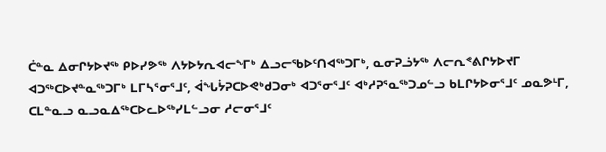ᑖᓐᓇ ᐃᓂᒋᔭᐅᔪᖅ ᑭᐅᓯᕗᖅ ᐱᔭᐅᔭᕆᐊᓕᖕᒥᒃ ᐃᓗᓕᖃᐅᑦᑎᐊᖅᑐᒥᒃ, ᓇᓂᕈᓘᔭᖅ ᐱᓕᕆᕝᕕᒋᔭᐅᔪᒥ ᐊᑐᖅᑕᐅᔪᓐᓇᖅᑐᒥᒃ ᒪᒥᓴᕐᓂᕐᒧᑦ, ᐋᖓᔮᕈᑕᐅᕙᒃᑯᑐᓂᒃ ᐊᑐᕐᓂᕐᒧᑦ ᐊᒃᓱᕈᕐᓇᖅᑐᓄᓪᓗ ᑲᒪᒋᔭᐅᓂᕐᒧᑦ ᓄᓇᕗᒻᒥ, ᑕᒪᓐᓇᓗ ᓇᓗᓇᐃᖅᑕᐅᓚᐅᖅᓯᒪᓪᓗᓂ ᓱᓕᓂᕐᒧᑦ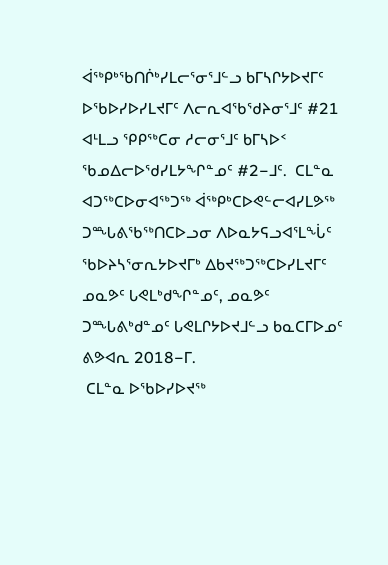ᐋᖅᑭᒃᖃᑎᒌᒃᓯᒪᓕᕐᓂᕐᒧᓪᓗ ᑲᒥᓴᒋᔭᐅᔪᒥᑦ ᐅᖃᐅᓯᐅᓯᒪᔪᒥᑦ ᐱᓕᕆᐊᖃᖁᔨᓂᕐᒧᑦ #21 ᐊᒻᒪᓗ ᕿᑭᖅᑕᓂ ᓱᓕᓂᕐᒧᑦ ᑲᒥᓴᐅᑉ ᖃᓄᐃᓕᐅᖁᓯᒪᔭᖏᓐᓄᑦ #2−ᒧᑦ.  ᑕᒪᓐᓇ ᐊᑐᖅᑕᐅᓂᐊᖅᑐᖅ ᐋᖅᑭᒃᑕᐅᕙᓪᓕᐊᓯᒪᕗᖅ ᑐᙵᕕᖃᖅᑎᑕᐅᓗᓂ ᐱᐅᓇᔭᕋᓗᐊᕐᒪᖔᑦ ᖃᐅᔨᓴᕐᓂᕆᔭᐅᔪᒥᒃ ᐃᑲᔪᖅᑐᖅᑕᐅᓯᒪᔪᒥᑦ ᓄᓇᕗᑦ ᒐᕙᒪᒃᑯᖏᓐᓄᑦ, ᓄᓇᕗᑦ ᑐᙵᕕᒃᑯᓐᓄᑦ ᒐᕙᒪᒋᔭᐅᔪᒧᓪᓗ ᑲᓇᑕᒥᐅᓄᑦ ᕕᕗᐊᕆ 2018−ᒥ.
 ᑕᒪᓐᓇ ᐅᖃᐅᓯᐅᔪᖅ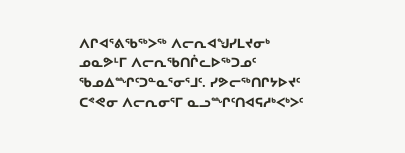ᐱᒋᐊᕐᕕᖃᖅᐳᖅ ᐱᓕᕆᐊᖑᓯᒪᔪᓂᒃ ᓄᓇᕗᒻᒥ ᐱᓕᕆᖃᑎᒌᓚᐅᖅᑐᓄᑦ ᖃᓄᐃᙱᑦᑐᓐᓇᕐᓂᕐᒧᑦ. ᓯᕗᓕᖅᑎᒋᔭᐅᔪᑦ ᑕᕝᕙᓂ ᐱᓕᕆᓂᕐᒥ ᓇᓗᙱᑦᑎᐊᕋᓱᒃᐸᒃᐳᑦ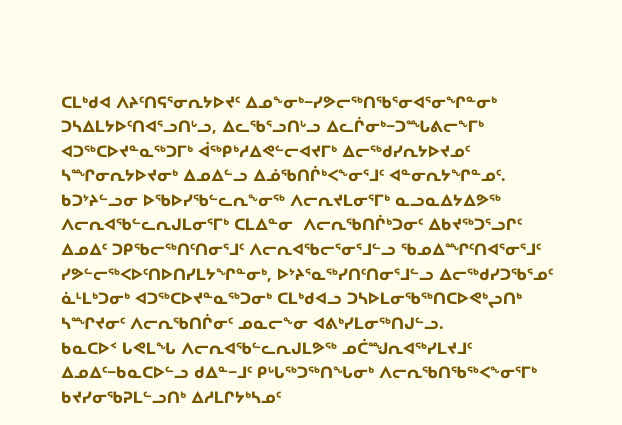ᑕᒪᒃᑯᐊ ᐱᔨᑦᑎᕋᕐᓂᕆᔭᐅᔪᑦ ᐃᓄᖕᓂᒃ−ᓯᕗᓕᖅᑎᖃᕐᓂᐊᕐᓂᖏᓐᓂᒃ ᑐᓴᐃᒪᔭᐅᑦᑎᐊᕐᓗᑎᒡᓗ, ᐃᓚᖃᕐᓗᑎᒡᓗ ᐃᓚᒌᓂᒃ−ᑐᙵᕕᓕᖕᒥᒃ ᐊᑐᖅᑕᐅᔪᓐᓇᖅᑐᒥᒃ ᐋᖅᑭᒃᓱᐃᕙᓪᓕᐊᔪᒥᒃ ᐃᓕᖅᑯᓯᕆᔭᐅᔪᓄᑦ ᓴᙱᓂᕆᔭᐅᔪᓂᒃ ᐃᓄᐃᓪᓗ ᐃᓅᖃᑎᒌᒃᐸᖕᓂᕐᒧᑦ ᐊᓐᓂᕆᔭᖏᓐᓄᑦ.  ᑲᑐᔾᔨᓪᓗᓂ ᐅᖃᐅᓯᖃᓪᓚᕆᖕᓂᖅ ᐱᓕᕆᔪᒪᓂᕐᒥᒃ ᓇᓗᓇᐃᔭᐃᕗᖅ ᐱᓕᕆᐊᖃᓪᓚᕆᒍᒪᓂᕐᒥᒃ ᑕᒪᐃᓐᓂ  ᐱᓕᕆᖃᑎᒌᒃᑐᓂᑦ ᐃᑲᔪᖅᑐᕐᓗᒋᑦ
ᐃᓄᐃᑦ ᑐᑭᖃᓕᖅᑎᑦᑎᓂᕐᒧᑦ ᐱᓕᕆᐊᖃᓕᕐᓂᕐᒧᓪᓗ ᖃᓄᐃᙱᑦᑎᐊᕐᓂᕐᒧᑦ ᓯᕗᓪᓕᖅᐸᐅᑦᑎᐅᑎᓯᒪᔭᖏᓐᓂᒃ, ᐅᔾᔨᕐᓇᖅᓯᑎᑦᑎᓂᕐᒧᓪᓗ ᐃᓕᖅᑯᓯᑐᖃᕐᓄᑦ ᓈᒻᒪᒃᑐᓂᒃ ᐊᑐᖅᑕᐅᔪᓐᓇᖅᑐᓂᒃ ᑕᒪᒃᑯᐊᓗ ᑐᓴᐅᒪᓂᖃᖅᑎᑕᐅᕙᒃᖢᑎᒃ ᓴᙱᔪᓂᑦ ᐱᓕᕆᖃᑎᒌᓂᑦ ᓄᓇᓕᖕᓂ ᐊᕕᒃᓯᒪᓂᖅᑎᒍᓪᓗ.
ᑲᓇᑕᐅᑉ ᒐᕙᒪᖓ ᐱᓕᕆᐊᖃᓪᓚᕆᒍᒪᕗᖅ ᓄᑖᙳᕆᐊᖅᓯᒪᔪᒧᑦ ᐃᓄᐃᑦ−ᑲᓇᑕᐅᓪᓗ ᑯᐃᓐ−ᒧᑦ ᑭᒡᒐᖅᑐᖅᑎᖓᓂᒃ ᐱᓕᕆᖃᑎᖃᖅᐸᖕᓂᕐᒥᒃ ᑲᔪᓯᓂᖃᕈᒪᓪᓗᑎᒃ ᐃᓱᒪᒋᔭᒃᓴᓄᑦ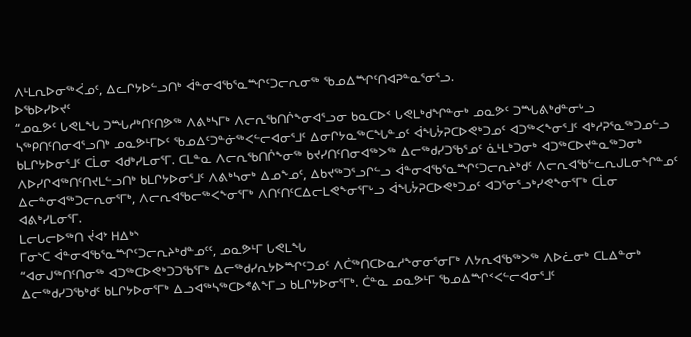ᐱᒻᒪᕆᐅᓂᖅᐹᓄᑦ, ᐃᓚᒋᔭᐅᓪᓗᑎᒃ ᐋᓐᓂᐊᖃᕐᓇᙱᑦᑐᓕᕆᓂᖅ ᖃᓄᐃᙱᑦᑎᐊᕈᓐᓇᕐᓂᕐᓗ.
ᐅᖃᐅᓯᐅᔪᑦ
“ᓄᓇᕗᑦ ᒐᕙᒪᖓ ᑐᙵᓱᒃᑎᑦᑎᕗᖅ ᐱᕕᒃᓴᒥᒃ ᐱᓕᕆᖃᑎᒌᖕᓂᐊᕐᓗᓂ ᑲᓇᑕᐅᑉ ᒐᕙᒪᒃᑯᖏᓐᓂᒃ ᓄᓇᕗᑦ ᑐᙵᕕᒃᑯᓐᓂᒡᓗ ᓴᖅᑭᑎᑦᑎᓂᐊᕐᓗᑎᒃ ᓄᓇᕗᒻᒥᐅᑦ ᖃᓄᐃᑦᑐᓐᓃᖅᐸᓪᓕᐊᓂᕐᒧᑦ ᐃᓂᒋᔭᓇᖅᑕᖓᓐᓄᑦ ᐋᖓᔮᕈᑕᐅᕙᒃᑐᓄᑦ ᐊᑐᖅᐸᖕᓂᕐᒧᑦ ᐊᒃᓱᕈᕐᓇᖅᑐᓄᓪᓗ ᑲᒪᒋᔭᐅᓂᕐᒧᑦ ᑕᒫᓂ ᐊᑯᒃᓯᒪᓂᕐᒥ. ᑕᒪᓐᓇ ᐱᓕᕆᖃᑎᒌᖕᓂᖅ ᑲᔪᓯᑎᑦᑎᓂᐊᖅᐳᖅ ᐃᓕᖅᑯᓯᑐᖃᕐᓄᑦ ᓈᒻᒪᒃᑐᓂᒃ ᐊᑐᖅᑕᐅᔪᓐᓇᖅᑐᓂᒃ ᐱᐅᓯᒋᐊᖅᑎᑦᑎᔪᒪᓪᓗᑎᒃ ᑲᒪᒋᔭᐅᓂᕐᒧᑦ ᐱᕕᒃᓴᓂᒃ ᐃᓄᖕᓄᑦ, ᐃᑲᔪᖅᑐᕐᓗᒋᓪᓗ ᐋᓐᓂᐊᖃᕐᓇᙱᑦᑐᓕᕆᔨᒃᑯᑦ ᐱᓕᕆᐊᖃᓪᓚᕆᒍᒪᓂᖏᓐᓄᑦ ᐃᓕᓐᓂᐊᖅᑐᓕᕆᓂᕐᒥᒃ, ᐱᓕᕆᐊᖃᓕᖅᐸᖕᓂᕐᒥᒃ ᐱᑎᑦᑎᑦᑕᐃᓕᒪᕙᖕᓂᕐᒥᒡᓗ ᐋᖓᔮᕈᑕᐅᕙᒃᑐᓄᑦ ᐊᑐᕐᓂᕐᓗᒃᓯᕙᖕᓂᕐᒥᒃ ᑕᒫᓂ ᐊᕕᒃᓯᒪᓂᕐᒥ.
ᒪᓕᒐᓕᐅᖅᑎ ᔫᐊᔾ ᕼᐃᒃᔅ
ᒥᓂᔅᑕ ᐋᓐᓂᐊᖃᕐᓇᙱᑦᑐᓕᕆᔨᒃᑯᓐᓄᑦᑦ, ᓄᓇᕗᒻᒥ ᒐᕙᒪᖓ
“ᐊᓂᒍᖅᑎᑦᑎᓂᖅ ᐊᑐᖅᑕᐅᕙᒃᑐᑐᖃᕐᒥᒃ ᐃᓕᖅᑯᓯᕆᔭᐅᙱᑦᑐᓄᑦ ᐱᑖᖅᑎᑕᐅᓇᓱᖕᓂᓂᕐᓂᒥᒃ ᐱᔭᕆᐊᖃᖅᐳᖅ ᐱᐅᓛᓂᒃ ᑕᒪᐃᓐᓂᒃ ᐃᓕᖅᑯᓯᑐᖃᒃᑯᑦ ᑲᒪᒋᔭᐅᓂᕐᒥᒃ ᐃᓗᐊᖅᓴᖅᑕᐅᕝᕕᖕᒥᓗ ᑲᒪᒋᔭᐅᓂᕐᒥᒃ. ᑖᓐᓇ ᓄᓇᕗᒻᒥ ᖃᓄᐃᙱᑉᐸᓪᓕᐊᓂᕐᒧᑦ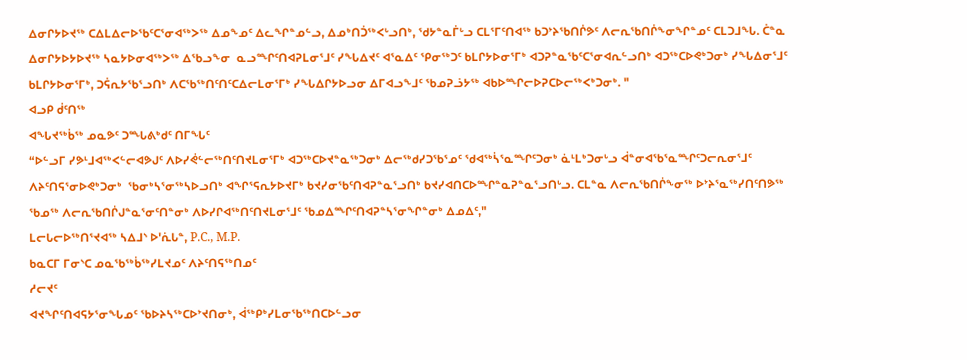ᐃᓂᒋᔭᐅᔪᖅ ᑕᐃᒪᐃᓕᐅᖃᑦᑕᕐᓂᐊᖅᐳᖅ ᐃᓄᖕᓄᑦ ᐃᓚᖏᓐᓄᓪᓗ, ᐃᓄᒃᑎᑑᖅᐸᒡᓗᑎᒃ, ᖁᔭᓐᓇᒦᒡᓗ ᑕᒪᕐᒥᑦᑎᐊᖅ ᑲᑐᔾᔨᖃᑎᒌᕗᑦ ᐱᓕᕆᖃᑎᒌᖕᓂᖏᓐᓄᑦ ᑕᒪᑐᒧᖓ. ᑖᓐᓇ ᐃᓂᒋᔭᐅᔭᐅᔪᖅ ᓴᓇᔭᐅᓂᐊᖅᐳᖅ ᐃᖃᓗᖕᓂ  ᓇᓗᙱᑦᑎᐊᕈᒪᓂᕐᒧᑦ ᓯᖓᐃᔪᑦ ᐊᕐᓇᐃᑦ ᕿᓂᖅᑐᑦ ᑲᒪᒋᔭᐅᓂᕐᒥᒃ ᐊᑐᕈᓐᓇᖃᑦᑕᕐᓂᐊᕆᓪᓗᑎᒃ ᐊᑐᖅᑕᐅᕙᒃᑐᓂᒃ ᓯᖓᐃᓂᕐᒧᑦ ᑲᒪᒋᔭᐅᓂᕐᒥᒃ, ᑐᕌᕆᔭᖃᕐᓗᑎᒃ ᐱᑕᖃᖅᑎᑦᑎᑦᑕᐃᓕᒪᓂᕐᒥᒃ ᓯᖓᐃᒋᔭᐅᓗᓂ ᐃᒥᐊᓗᖕᒧᑦ ᖃᓄᕈᓘᔭᖅ ᐊᑲᐅᙱᓕᐅᕈᑕᐅᓕᖅᐸᒃᑐᓂᒃ. "
ᐊᓗᑭ ᑰᑦᑎᖅ
ᐊᖓᔪᖅᑳᖅ ᓄᓇᕗᑦ ᑐᙵᕕᒃᑯᑦ ᑎᒥᖓᑦ
“ᐅᓪᓗᒥ ᓯᕗᒻᒧᐊᖅᐸᓪᓕᐊᕗᒍᑦ ᐱᐅᓯᕚᓪᓕᖅᑎᑦᑎᔪᒪᓂᕐᒥᒃ ᐊᑐᖅᑕᐅᔪᓐᓇᖅᑐᓂᒃ ᐃᓕᖅᑯᓯᑐᖃᕐᓄᑦ ᖁᐊᖅᓵᕐᓇᙱᑦᑐᓂᒃ ᓈᒻᒪᒃᑐᓂᒡᓗ ᐋᓐᓂᐊᖃᕐᓇᙱᑦᑐᓕᕆᓂᕐᒧᑦ ᐱᔨᑦᑎᕋᕐᓂᐅᕙᒃᑐᓂᒃ  ᖃᓂᒃᓴᕐᓂᖅᓴᐅᓗᑎᒃ ᐊᖏᕐᕋᕆᔭᐅᔪᒥᒃ ᑲᔪᓯᓂᖃᑦᑎᐊᕈᓐᓇᕐᓗᑎᒃ ᑲᔪᓯᐊᑎᑕᐅᙱᓐᓇᕈᓐᓇᕐᓗᑎᒡᓗ. ᑕᒪᓐᓇ ᐱᓕᕆᖃᑎᒌᖕᓂᖅ ᐅᔾᔨᕐᓇᖅᓯᑎᑦᑎᕗᖅ ᖃᓄᖅ ᐱᓕᕆᖃᑎᒌᒍᓐᓇᕐᓂᑦᑎᓐᓂᒃ ᐱᐅᓯᒋᐊᖅᑎᑦᑎᔪᒪᓂᕐᒧᑦ ᖃᓄᐃᙱᑦᑎᐊᕈᓐᓴᕐᓂᖏᓐᓂᒃ ᐃᓄᐃᑦ,"
ᒪᓕᒐᓕᐅᖅᑎᕐᔪᐊᖅ ᓴᐃᒧᔅ ᐅ'ᕇᒐᓐ, P.C., M.P.
ᑲᓇᑕᒥ ᒥᓂᔅᑕ ᓄᓇᖃᖅᑳᖅᓯᒪᔪᓄᑦ ᐱᔨᑦᑎᕋᖅᑎᓄᑦ
ᓱᓕᔪᑦ
ᐊᔪᖏᑦᑎᐊᕋᔭᕐᓂᖓᓄᑦ ᖃᐅᔨᓴᖅᑕᐅᔾᔪᑎᓂᒃ, ᐋᖅᑭᒃᓯᒪᓂᖃᖅᑎᑕᐅᓪᓗᓂ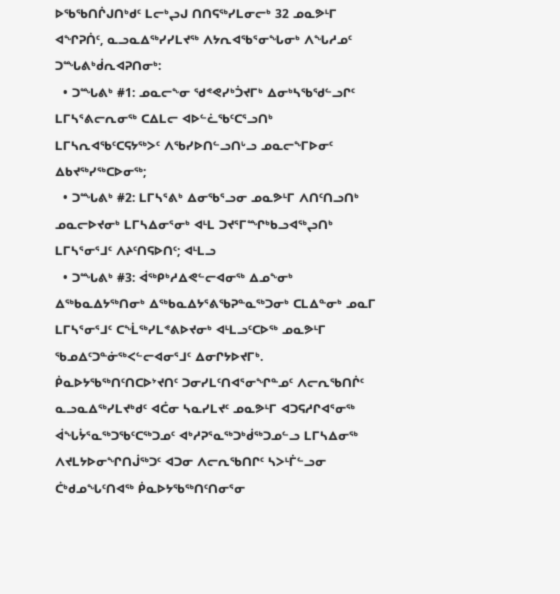ᐅᖃᖃᑎᒌᒍᑎᒃᑯᑦ ᒪᓕᒃᖢᒍ ᑎᑎᕋᖅᓯᒪᓂᓕᒃ 32 ᓄᓇᕗᒻᒥ ᐊᖏᕈᑏᑦ, ᓇᓗᓇᐃᖅᓯᓯᒪᔪᖅ ᐱᔭᕆᐊᖃᕐᓂᖓᓂᒃ ᐱᖓᓱᓄᑦ ᑐᙵᕕᒃᑰᕆᐊᕈᑎᓂᒃ:
  • ᑐᙵᕕᒃ #1: ᓄᓇᓕᖕᓂ ᖁᕝᕙᓯᒃᑑᔪᒥᒃ ᐃᓂᒃᓴᖃᖁᓪᓗᒋᑦ ᒪᒥᓴᕐᕕᓕᕆᓂᖅ ᑕᐃᒪᓕ ᐊᐅᓪᓛᖃᑦᑕᕐᓗᑎᒃ ᒪᒥᓴᕆᐊᖃᑦᑕᕋᔭᖅᐳᑦ ᐱᖃᓯᐅᑎᓪᓗᑎᒡᓗ ᓄᓇᓕᖕᒥᐅᓂᑦ ᐃᑲᔪᖅᓯᖅᑕᐅᓂᖅ;
  • ᑐᙵᕕᒃ #2: ᒪᒥᓴᕐᕕᒃ ᐃᓂᖃᕐᓗᓂ ᓄᓇᕗᒻᒥ ᐱᑎᑦᑎᓗᑎᒃ ᓄᓇᓕᐅᔪᓂᒃ ᒪᒥᓴᐃᓂᕐᓂᒃ ᐊᒻᒪ ᑐᔪᕐᒥᙱᒃᑲᓗᐊᖅᖢᑎᒃ ᒪᒥᓴᕐᓂᕐᒧᑦ ᐱᔨᑦᑎᕋᐅᑎᑦ; ᐊᒻᒪᓗ
  • ᑐᙵᕕᒃ #3: ᐋᖅᑭᒃᓱᐃᕙᓪᓕᐊᓂᖅ ᐃᓄᖕᓂᒃ ᐃᖅᑲᓇᐃᔭᖅᑎᓂᒃ ᐃᖅᑲᓇᐃᔭᕐᕕᖃᕈᓐᓇᖅᑐᓂᒃ ᑕᒪᐃᓐᓂᒃ ᓄᓇᒥ ᒪᒥᓴᕐᓂᕐᒧᑦ ᑕᖕᒫᖅᓯᒪᕝᕕᐅᔪᓂᒃ ᐊᒻᒪᓗᑦᑕᐅᖅ ᓄᓇᕗᒻᒥ ᖃᓄᐃᑦᑐᓐᓃᖅᐸᓪᓕᐊᓂᕐᒧᑦ ᐃᓂᒋᔭᐅᔪᒥᒃ.
ᑮᓇᐅᔭᖃᖅᑎᑦᑎᑕᐅᔾᔪᑎᑦ ᑐᓂᓯᒪᑦᑎᐊᕐᓂᖏᓐᓄᑦ ᐱᓕᕆᖃᑎᒌᑦ ᓇᓗᓇᐃᖅᓯᒪᔪᒃᑯᑦ ᐊᑖᓂ ᓴᓇᓯᒪᔪᑦ ᓄᓇᕗᒻᒥ ᐊᑐᕋᓱᒋᐊᕐᓂᖅ ᐋᖓᔮᕐᓇᖅᑐᖃᑦᑕᖅᑐᓄᑦ ᐊᒃᓱᕈᕐᓇᖅᑐᒃᑰᖅᑐᓄᓪᓗ ᒪᒥᓴᐃᓂᖅ ᐱᔪᒪᔭᐅᓂᖏᑎᒎᖅᑐᑦ ᐊᑐᓂ ᐱᓕᕆᖃᑎᒋᑦ ᓴᐳᒻᒦᓪᓗᓂ ᑖᒃᑯᓄᖓᑦᑎᐊᖅ ᑮᓇᐅᔭᖃᖅᑎᑦᑎᓂᕐᓂ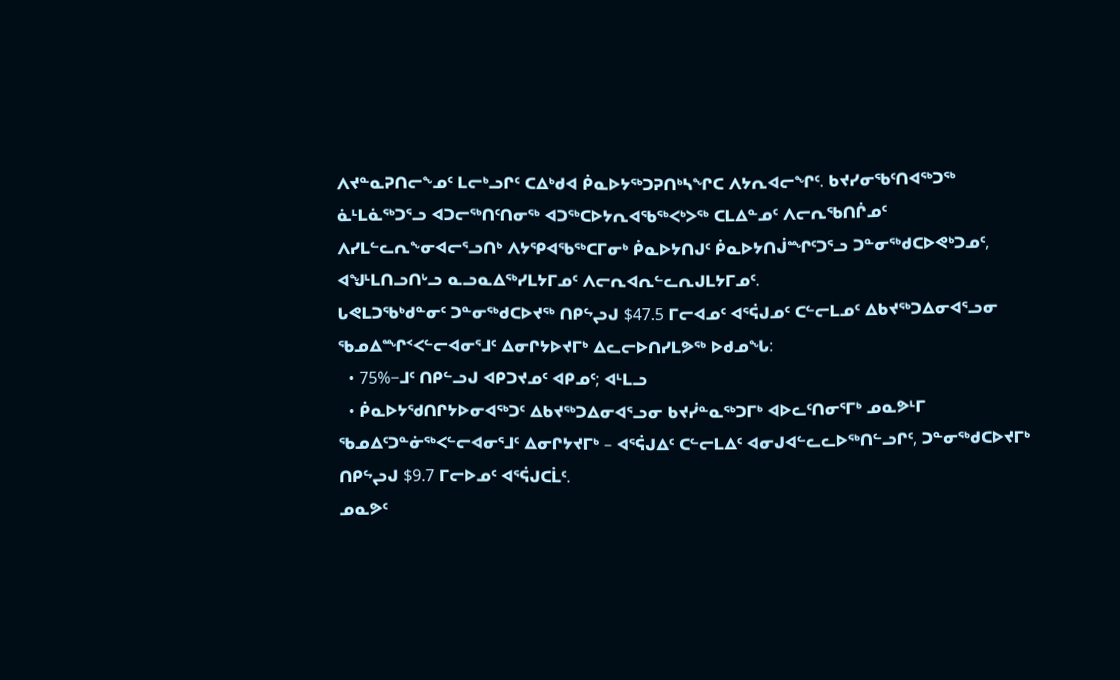ᐱᔪᓐᓇᕈᑎᓕᖕᓄᑦ ᒪᓕᒃᓗᒋᑦ ᑕᐃᒃᑯᐊ ᑮᓇᐅᔭᖅᑐᕈᑎᒃᓴᖏᑕ ᐱᔭᕆᐊᓕᖏᑦ. ᑲᔪᓯᓂᖃᑦᑎᐊᖅᑐᖅ ᓈᒻᒪᓈᖅᑐᕐᓗ ᐊᑐᓕᖅᑎᑦᑎᓂᖅ ᐊᑐᖅᑕᐅᔭᕆᐊᖃᖅᐸᒃᐳᖅ ᑕᒪᐃᓐᓄᑦ ᐱᓕᕆᖃᑎᒌᓄᑦ ᐱᓯᒪᓪᓚᕆᖕᓂᐊᓕᕐᓗᑎᒃ ᐱᔭᕿᐊᖃᖅᑕᒥᓂᒃ ᑮᓇᐅᔭᑎᒍᑦ ᑮᓇᐅᔭᑎᒎᙱᑦᑐᕐᓗ ᑐᓐᓂᖅᑯᑕᐅᕙᒃᑐᓄᑦ, ᐊᖑᒻᒪᑎᓗᑎᒡᓗ ᓇᓗᓇᐃᖅᓯᒪᔭᒥᓄᑦ ᐱᓕᕆᐊᕆᓪᓚᕆᒍᒪᔭᒥᓄᑦ.
ᒐᕙᒪᑐᖃᒃᑯᓐᓂᑦ ᑐᓐᓂᖅᑯᑕᐅᔪᖅ ᑎᑭᖦᖢᒍ $47.5 ᒥᓕᐊᓄᑦ ᐊᕐᕌᒍᓄᑦ ᑕᓪᓕᒪᓄᑦ ᐃᑲᔪᖅᑐᐃᓂᐊᕐᓗᓂ ᖃᓄᐃᙱᑉᐸᓪᓕᐊᓂᕐᒧᑦ ᐃᓂᒋᔭᐅᔪᒥᒃ ᐃᓚᓕᐅᑎᓯᒪᕗᖅ ᐅᑯᓄᖓ:
  • 75%−ᒧᑦ ᑎᑭᓪᓗᒍ ᐊᑭᑐᔪᓄᑦ ᐊᑭᓄᑦ; ᐊᒻᒪᓗ
  • ᑮᓇᐅᔭᖁᑎᒋᔭᐅᓂᐊᖅᑐᑦ ᐃᑲᔪᖅᑐᐃᓂᐊᕐᓗᓂ ᑲᔪᓰᓐᓇᖅᑐᒥᒃ ᐊᐅᓚᑦᑎᓂᕐᒥᒃ ᓄᓇᕗᒻᒥ ᖃᓄᐃᑦᑐᓐᓃᖅᐸᓪᓕᐊᓂᕐᒧᑦ ᐃᓂᒋᔭᔪᒥᒃ – ᐊᕐᕌᒍᐃᑦ ᑕᓪᓕᒪᐃᑦ ᐊᓂᒍᐊᓪᓚᓚᐅᖅᑎᓪᓗᒋᑦ, ᑐᓐᓂᖅᑯᑕᐅᔪᒥᒃ ᑎᑭᖦᖢᒍ $9.7 ᒥᓕᐅᓄᑦ ᐊᕐᕌᒍᑕᒫᑦ.
ᓄᓇᕗᑦ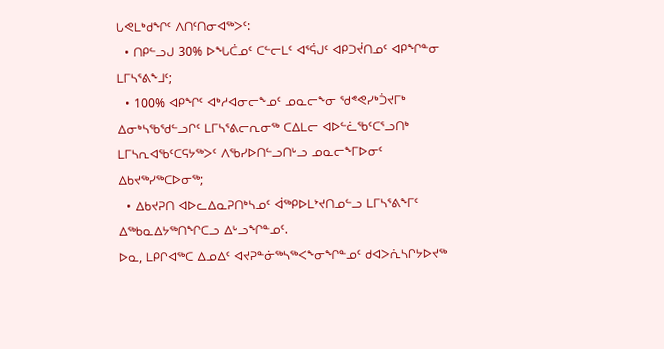ᒐᕙᒪᒃᑯᖏᑦ ᐱᑎᑦᑎᓂᐊᖅᐳᑦ:
  • ᑎᑭᓪᓗᒍ 30% ᐅᖓᑖᓄᑦ ᑕᓪᓕᒪᑦ ᐊᕐᕌᒍᑦ ᐊᑭᑐᔫᑎᓄᑦ ᐊᑭᖏᓐᓂ ᒪᒥᓴᕐᕕᖕᒧᑦ;
  • 100% ᐊᑭᖏᑦ ᐊᒃᓱᐊᓂᓕᖕᓄᑦ ᓄᓇᓕᖕᓂ ᖁᕝᕙᓯᒃᑑᔪᒥᒃ ᐃᓂᒃᓴᖃᖁᓪᓗᒋᑦ ᒪᒥᓴᕐᕕᓕᕆᓂᖅ ᑕᐃᒪᓕ ᐊᐅᓪᓛᖃᑦᑕᕐᓗᑎᒃ ᒪᒥᓴᕆᐊᖃᑦᑕᕋᔭᖅᐳᑦ ᐱᖃᓯᐅᑎᓪᓗᑎᒡᓗ ᓄᓇᓕᖕᒥᐅᓂᑦ ᐃᑲᔪᖅᓯᖅᑕᐅᓂᖅ;
  • ᐃᑲᔪᕈᑎ ᐊᐅᓚᐃᓇᕈᑎᒃᓴᓄᑦ ᐋᖅᑭᐅᒪᔾᔪᑎᓄᓪᓗ ᒪᒥᓴᕐᕕᖕᒥᑦ ᐃᖅᑲᓇᐃᔭᖅᑎᖏᑕᓗ ᐃᒡᓗᖏᓐᓄᑦ.
ᐅᓇ, ᒪᑭᒋᐊᖅᑕ ᐃᓄᐃᑦ ᐊᔪᕈᓐᓃᖅᓴᖅᐸᖕᓂᖏᓐᓄᑦ ᑯᐊᐳᕇᓴᒋᔭᐅᔪᖅ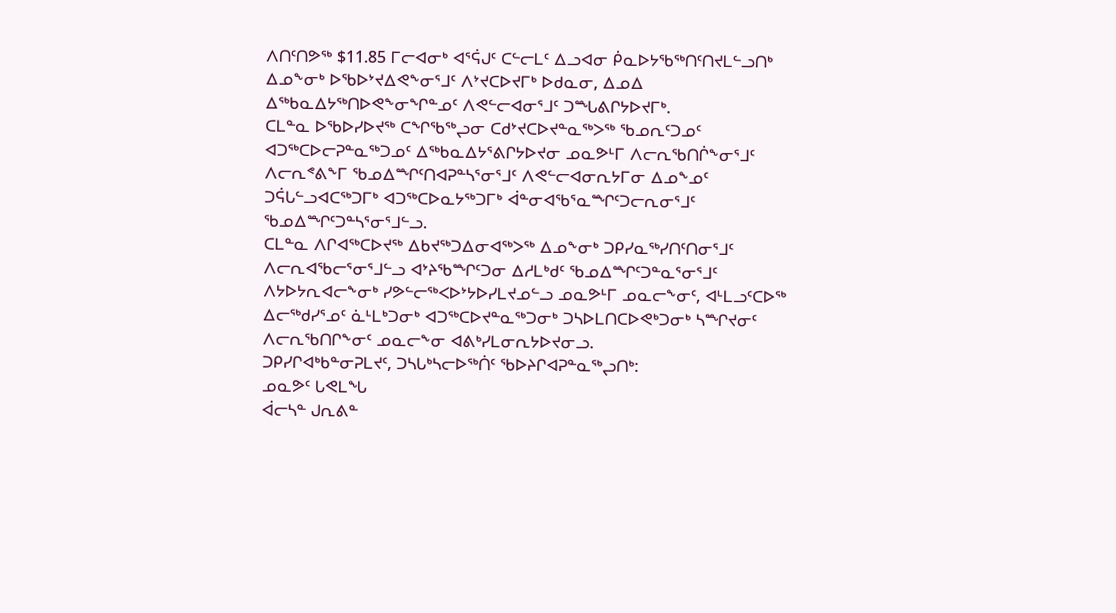ᐱᑎᑦᑎᕗᖅ $11.85 ᒥᓕᐊᓂᒃ ᐊᕐᕌᒍᑦ ᑕᓪᓕᒪᑦ ᐃᓗᐊᓂ ᑮᓇᐅᔭᖃᖅᑎᑦᑎᔪᒪᓪᓗᑎᒃ ᐃᓄᖕᓂᒃ ᐅᖃᐅᔾᔪᐃᕙᖕᓂᕐᒧᑦ ᐱᔾᔪᑕᐅᔪᒥᒃ ᐅᑯᓇᓂ, ᐃᓄᐃ ᐃᖅᑲᓇᐃᔭᖅᑎᐅᕙᖕᓂᖏᓐᓄᑦ ᐱᕙᓪᓕᐊᓂᕐᒧᑦ ᑐᙵᕕᒋᔭᐅᔪᒥᒃ.
ᑕᒪᓐᓇ ᐅᖃᐅᓯᐅᔪᖅ ᑕᖏᖃᖅᖢᓂ ᑕᑯᔾᔪᑕᐅᔪᓐᓇᖅᐳᖅ ᖃᓄᕆᑦᑐᓄᑦ ᐊᑐᖅᑕᐅᓕᕈᓐᓇᖅᑐᓄᑦ ᐃᖅᑲᓇᐃᔭᕐᕕᒋᔭᐅᔪᓂ ᓄᓇᕗᒻᒥ ᐱᓕᕆᖃᑎᒌᖕᓂᕐᒧᑦ ᐱᓕᕆᕝᕕᖕᒥ ᖃᓄᐃᙱᑦᑎᐊᕈᓐᓴᕐᓂᕐᒧᑦ ᐱᕙᓪᓕᐊᓂᕆᔭᒥᓂ ᐃᓄᖕᓄᑦ ᑐᕌᒐᓪᓗᐊᑕᖅᑐᒥᒃ ᐊᑐᖅᑕᐅᓇᔭᖅᑐᒥᒃ ᐋᓐᓂᐊᖃᕐᓇᙱᑦᑐᓕᕆᓂᕐᒧᑦ ᖃᓄᐃᙱᑦᑐᓐᓴᕐᓂᕐᒧᓪᓗ.
ᑕᒪᓐᓇ ᐱᒋᐊᖅᑕᐅᔪᖅ ᐃᑲᔪᖅᑐᐃᓂᐊᖅᐳᖅ ᐃᓄᖕᓂᒃ ᑐᑭᓯᓇᖅᓯᑎᑦᑎᓂᕐᒧᑦ ᐱᓕᕆᐊᖃᓕᕐᓂᕐᒧᓪᓗ ᐊᔾᔨᖃᙱᑦᑐᓂ ᐃᓱᒪᒃᑯᑦ ᖃᓄᐃᙱᑦᑐᓐᓇᕐᓂᕐᒧᑦ ᐱᔭᐅᔭᕆᐊᓕᖕᓂᒃ ᓯᕗᓪᓕᖅᐸᐅᔾᔭᐅᓯᒪᔪᓄᓪᓗ ᓄᓇᕗᒻᒥ ᓄᓇᓕᖕᓂᑦ, ᐊᒻᒪᓗᑦᑕᐅᖅ ᐃᓕᖅᑯᓯᕐᓄᑦ ᓈᒻᒪᒃᑐᓂᒃ ᐊᑐᖅᑕᐅᔪᓐᓇᖅᑐᓂᒃ ᑐᓴᐅᒪᑎᑕᐅᕙᒃᑐᓂᒃ ᓴᙱᔪᓂᑦ ᐱᓕᕆᖃᑎᒋᖕᓂᑦ ᓄᓇᓕᖕᓂ ᐊᕕᒃᓯᒪᓂᕆᔭᐅᔪᓂᓗ.
ᑐᑭᓯᒋᐊᒃᑲᓐᓂᕈᒪᔪᑦ, ᑐᓴᒐᒃᓴᓕᐅᖅᑏᑦ ᖃᐅᔨᒋᐊᕈᓐᓇᖅᖢᑎᒃ:
ᓄᓇᕗᑦ ᒐᕙᒪᖓ
ᐋᓕᓴᓐ ᒍᕆᕕᓐ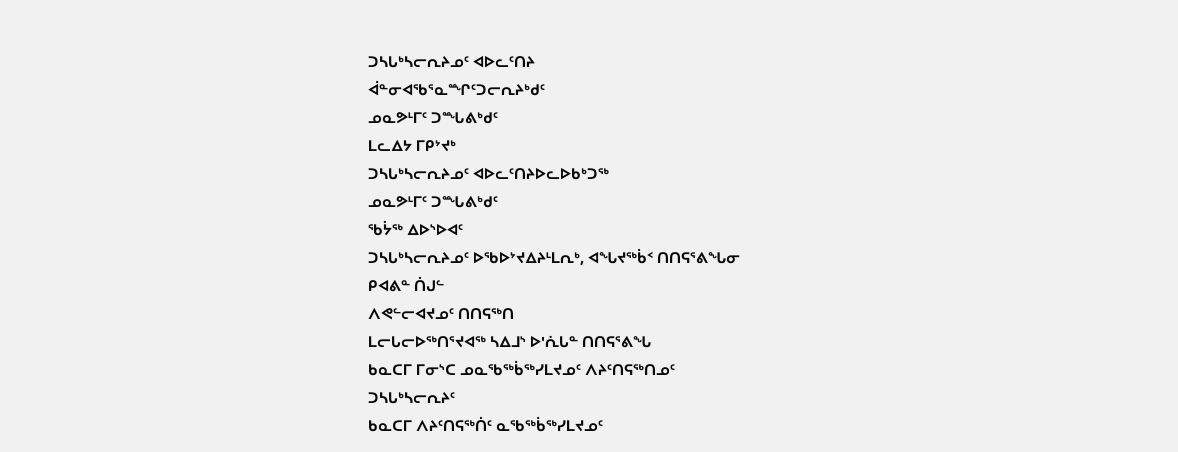ᑐᓴᒐᒃᓴᓕᕆᔨᓄᑦ ᐊᐅᓚᑦᑎᔨ
ᐋᓐᓂᐊᖃᕐᓇᙱᑦᑐᓕᕆᔨᒃᑯᑦ
ᓄᓇᕗᒻᒥᑦ ᑐᙵᕕᒃᑯᑦ
ᒪᓚᐃᔭ ᒥᑭᔾᔪᒃ
ᑐᓴᒐᒃᓴᓕᕆᔨᓄᑦ ᐊᐅᓚᑦᑎᔨᐅᓚᐅᑲᒃᑐᖅ
ᓄᓇᕗᒻᒥᑦ ᑐᙵᕕᒃᑯᑦ
ᖃᔮᖅ ᐃᐅᔅᐅᐊᑦ
ᑐᓴᒐᒃᓴᓕᕆᔨᓄᑦ ᐅᖃᐅᔾᔪᐃᔨᒻᒪᕆᒃ, ᐊᖓᔪᖅᑳᑉ ᑎᑎᕋᕐᕕᖓᓂ
ᑭᐊᕕᓐ ᑏᒍᓪ
ᐱᕙᓪᓕᐊᔪᓄᑦ ᑎᑎᕋᖅᑎ
ᒪᓕᒐᓕᐅᖅᑎᕐᔪᐊᖅ ᓴᐃᒧᔅ ᐅ'ᕇᒐᓐ ᑎᑎᕋᕐᕕᖓ
ᑲᓇᑕᒥ ᒥᓂᔅᑕ ᓄᓇᖃᖅᑳᖅᓯᒪᔪᓄᑦ ᐱᔨᑦᑎᕋᖅᑎᓄᑦ
ᑐᓴᒐᒃᓴᓕᕆᔨᑦ
ᑲᓇᑕᒥ ᐱᔨᑦᑎᕋᖅᑏᑦ ᓇᖃᖅᑳᖅᓯᒪᔪᓄᑦ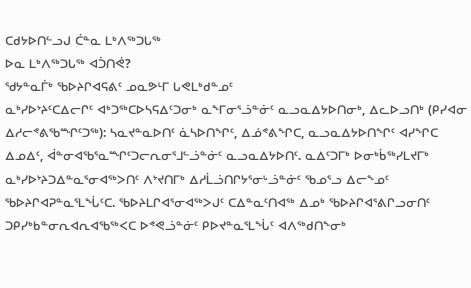ᑕᑯᔭᐅᑎᓪᓗᒍ ᑖᓐᓇ ᒪᒃᐱᖅᑐᒐᖅ
ᐅᓇ ᒪᒃᐱᖅᑐᒐᖅ ᐊᑑᑎᕚ?
ᖁᔭᓐᓇᒦᒃ ᖃᐅᔨᒋᐊᕋᕕᑦ ᓄᓇᕗᒻᒥ ᒐᕙᒪᒃᑯᓐᓄᑦ
ᓇᒃᓯᐅᔾᔨᑦᑕᐃᓕᒋᑦ ᐊᒃᑐᖅᑕᐅᓴᕋᐃᑦᑐᓂᒃ ᓇᖕᒥᓂᕐᓘᓐᓃᑦ ᓇᓗᓇᐃᔭᐅᑎᓂᒃ, ᐃᓚᐅᓗᑎᒃ (ᑭᓯᐊᓂ ᐃᓱᓕᕝᕕᖃᙱᑦᑐᖅ): ᓴᓇᔪᓐᓇᐅᑎᑦ ᓈᓴᐅᑎᖏᑦ, ᐃᓅᕝᕕᖏᑕ, ᓇᓗᓇᐃᔭᐅᑎᖏᑦ ᐊᓯᖏᑕ ᐃᓄᐃᑦ, ᐋᓐᓂᐊᖃᕐᓇᙱᑦᑐᓕᕆᓂᕐᒧᓪᓘᓐᓃᑦ ᓇᓗᓇᐃᔭᐅᑎᑦ. ᓇᐃᑦᑐᒥᒃ ᐅᓂᒃᑳᖅᓯᒪᔪᒥᒃ ᓇᒃᓯᐅᔾᔨᑐᐃᓐᓇᕐᓂᐊᖅᐳᑎᑦ ᐱᔾᔪᑎᒥᒃ ᐃᓱᒫᓘᑎᒋᔭᕐᓂᒡᓘᓐᓃᑦ ᖃᓄᕐᓗ ᐃᓕᖕᓄᑦ ᖃᐅᔨᒋᐊᕈᓐᓇᕐᒪᖔᑦᑕ. ᖃᐅᔨᒪᒋᐊᕐᓂᐊᖅᐳᒍᑦ ᑕᐃᓐᓇᑦᑎᐊᖅ ᐃᓄᒃ ᖃᐅᔨᒋᐊᕐᕕᒋᓗᓂᑎᑦ ᑐᑭᓯᒃᑲᓐᓂᕆᐊᕆᐊᖃᖅᐸᑕ ᐅᕝᕙᓘᓐᓃᑦ ᑭᐅᔪᓐᓇᕐᒪᖔᑦ ᐊᐱᖅᑯᑎᖕᓂᒃ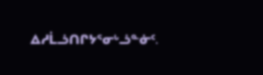ᐃᓱᒫᓘᑎᒋᔭᕐᓂᒡᓘᓐᓃᑦ.